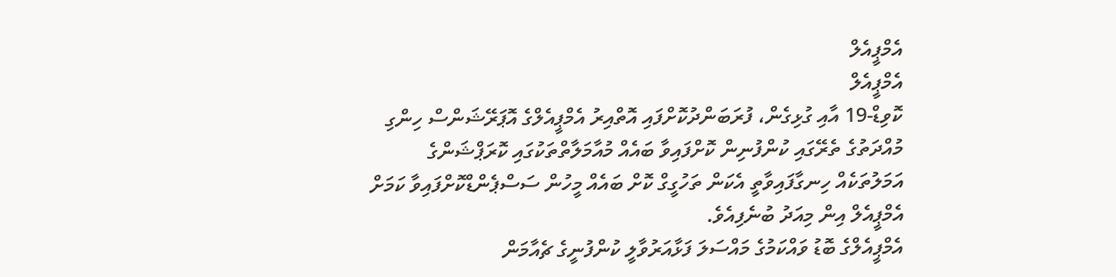އެމްޕީއެލް
އެމްޕީއެލް
ކޮވިޑް-19 އާއި ގުޅިގެން، ފުރަބަންދުކޮށްފައި އޮތްއިރު އެމްޕީއެލްގެ އޮޕަރޭޝަންސް ހިންގި މުއްދަތުގެ ތެރޭގައި ކުންފުނިން ކޮށްފައިވާ ބައެއް މުއާމަލާތްތަކުގައި ކޮރަޕްޝަންގެ އަމަލުތަކެއް ހިނގާފައިވާތީ އެކަން ތަހުގީގް ކޮށް ބައެއް މީހުން ސަސްޕެންޑްކޮށްފައިވާ ކަމަށް އެމްޕީއެލް އިން މިއަދު ބުނެފިއެވެ.
އެމްޕީއެލްގެ ބޮޑު ވައްކަމުގެ މައްސަލަ ފަޅާއަރުވާލީ ކުންފުނީގެ ޗެއާމަން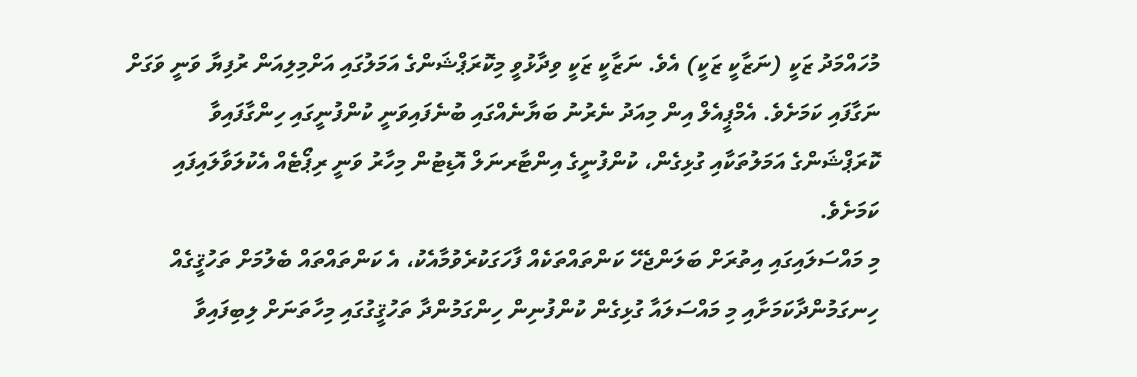މުހައްމަދު ޒަކީ (ނަޒާކީ ޒަކީ) އެވެ. ނަޒާކީ ޒަކީ ވިދާޅުވީ މިކޮރަޕްޝަންގެ އަމަލުގައި އަށްމިލިއަން ރުފިޔާ ވަނީ ވަގަށް ނަގާފައި ކަމަށެވެ. އެމްޕީއެލް އިން މިއަދު ނެރުނު ބަޔާނެއްގައި ބުނެފައިވަނީ ކުންފުނީގައި ހިންގާފައިވާ ކޮރަޕްޝަންގެ އަމަލުތަކާއި ގުޅިގެން، ކުންފުނީގެ އިންޓާރނަލް އޮޑިޓުން މިހާރު ވަނީ ރިޕޯޓެއް އެކުލަވާލައިފައި ކަމަށެވެ.
މި މައްސަލައިގައި އިތުރަށް ބަލަންޖެހޭ ކަންތައްތަކެއް ފާހަގަކުރެވުމާއެކު، އެ ކަންތައްތައް ބެލުމަށް ތަހުޤީގެއް ހިނގަމުންދާކަމަށާއި މި މައްސަލައާ ގުޅިގެން ކުންފުނިން ހިންގަމުންދާ ތަހުޤީގުގައި މިހާތަނަށް ލިބިފައިވާ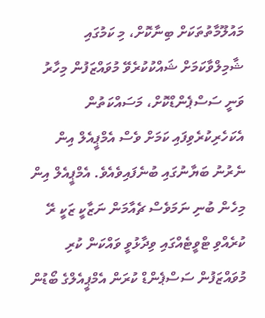މައުލޫމާތުތަކަށް ބިނާކޮށް، މި ކަމުގައި ޝާމިލްވާކަމަށް ޝައްކުކުރެވޭ މުވައްޒަފުން މިހާރު ވަނީ ސަސްޕެންޑްކޮށް، މަސައްކަތުން އެކަހެރިކުރެވިފައި ކަމަށް ވެސް އެމްޕީއެލް އިން ނެރުނު ބަޔާނުގައި ބުނެފައިވެއެވެ. އެމްޕީއެލް އިން މިހެން ބުނި ނަމަވެސް ޗެއާމަން ނަޒާކީ ޒަކީ ރޭ ކުރެއްވި ޓްވީޓެއްގައި ވިދާޅުވީ ވައްކަން ކުރި މުވައްޒަފުން ސަސްޕެންޑް ކުރަން އެމްޕީއެލްގެ ބޯޑުން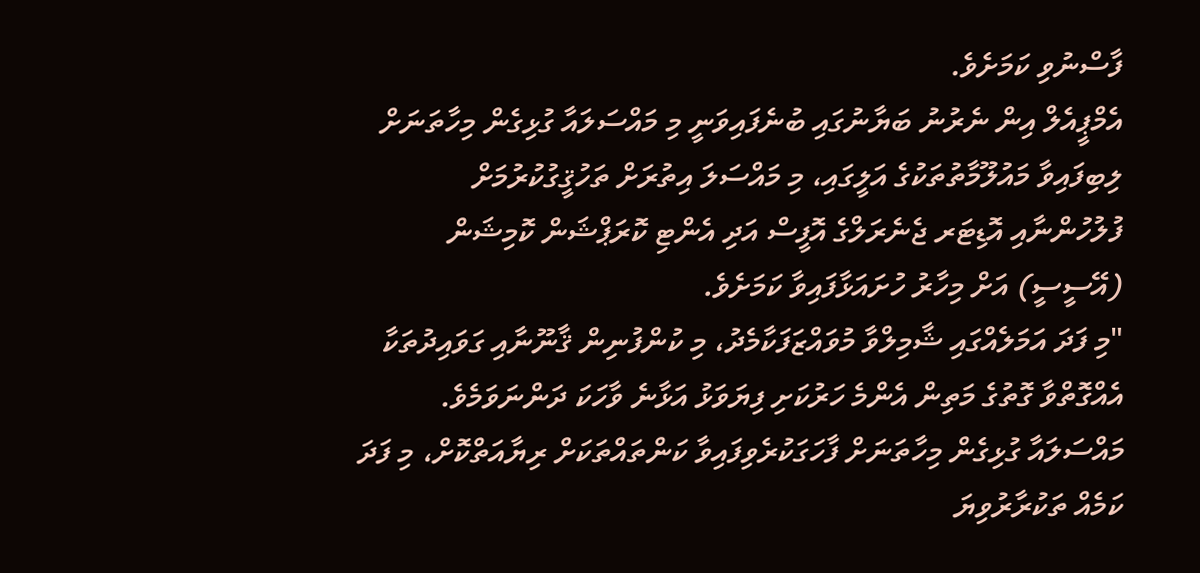ފާސްނުވި ކަމަށެވެ.
އެމްޕީއެލް އިން ނެރުނު ބަޔާނުގައި ބުނެފައިވަނީ މި މައްސަލައާ ގުޅިގެން މިހާތަނަށް ލިބިފައިވާ މައުލޫމާތުތަކުގެ އަލީގައި، މި މައްސަލަ އިތުރަށް ތަހުޤީގުކުރުމަށް ފުލުހުންނާއި އޮޑިޓަރ ޖެނެރަލްގެ އޮފީސް އަދި އެންޓި ކޮރަޕްޝަން ކޮމިޝަން (އޭސީސީ) އަށް މިހާރު ހުށައަޅާފައިވާ ކަމަށެވެ.
"މި ފަދަ އަމަލެއްގައި ޝާމިލްވާ މުވައްޒަފަކާމެދު، މި ކުންފުނިން ޤާނޫނާއި ގަވައިދުތަކާ އެއްގޮތްވާ ގޮތުގެ މަތިން އެންމެ ހަރުކަށި ފިޔަވަޅު އަޅާނެ ވާހަކަ ދަންނަވަމެވެ. މައްސަލައާ ގުޅިގެން މިހާތަނަށް ފާހަގަކުރެވިފައިވާ ކަންތައްތަކަށް ރިޔާއަތްކޮށް، މި ފަދަ ކަމެއް ތަކުރާރުވިޔަ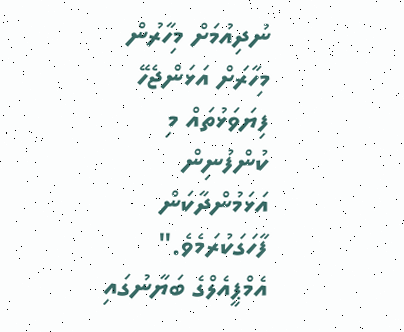ނުދިއުމަށް މިހާރުން މިހާރަށް އަޅަންޖެހޭ ފިޔަވަޅުތައް މި ކުންފުނިން އަޅަމުންދާކަން ފާހަގަކުރަމެވެ." އެމްޕީއެލްގެ ބަޔާނުގައި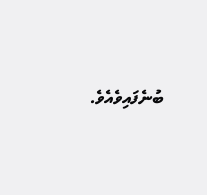ބުނެފައިވެއެވެ.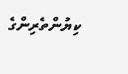ކިޔުންތެރިންގެ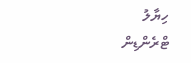ހިޔާލު
ޓްރެންޑިން